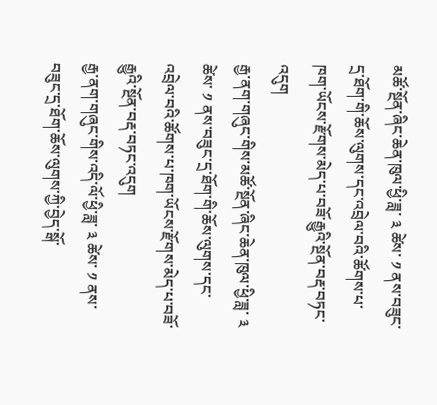མཚོ་སྔོན་ཞིང་ཆེན་ཁུལ་ཕྱི་ཟླ་ ༣ ཚེས་ ༡ ནས་བཟུང་དྲ་ཐོག་གི་ཆོས་ལུགས་དང་འབྲེལ་བའི་ཚོགས་པ་ཁག་ཡོངས་རྫོགས་མེད་པ་བཟོ་རྒྱུའི་སྔོན་བརྡ་བཏང་འདུག
རྒྱ་ནག་གཞུང་གིས་མཚོ་སྔོན་ཞིང་ཆེན་ཁུལ་ཕྱི་ཟླ་ ༣ ཚེས་ ༡ ནས་བཟུང་དྲ་ཐོག་གི་ཆོས་ལུགས་དང་འབྲེལ་བའི་ཚོགས་པ་ཁག་ཡོངས་རྫོགས་མེད་པ་བཟོ་རྒྱུའི་སྔོན་བརྡ་བཏང་འདུག
རྒྱ་ནག་གཞུང་གིས་འདི་ལོ་ཕྱི་ཟླ་ ༣ ཚེས་ ༡ ནས་བཟུང་དྲ་ཐོག་ཆོས་ལུགས་ཀྱི་བྱེད་སྒོ་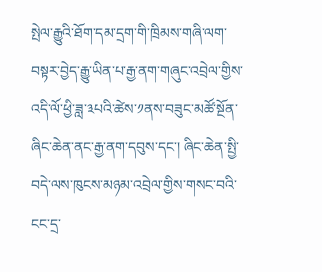སྤེལ་རྒྱུའི་ཐོག་དམ་དྲག་གི་ཁྲིམས་གཞི་ལག་བསྟར་བྱེད་རྒྱུ་ཡིན་པ་རྒྱ་ནག་གཞུང་འབྲེལ་གྱིས་འདི་ལོ་ཕྱི་ཟླ་༣པའི་ཚེས་༡ནས་བཟུང་མཚོ་སྔོན་ཞིང་ཆེན་ནང་རྒྱ་ནག་དབུས་དང་། ཞིང་ཆེན་སྤྱི་བདེ་ལས་ཁུངས་མཉམ་འབྲེལ་གྱིས་གསང་བའི་ངང་དྲ་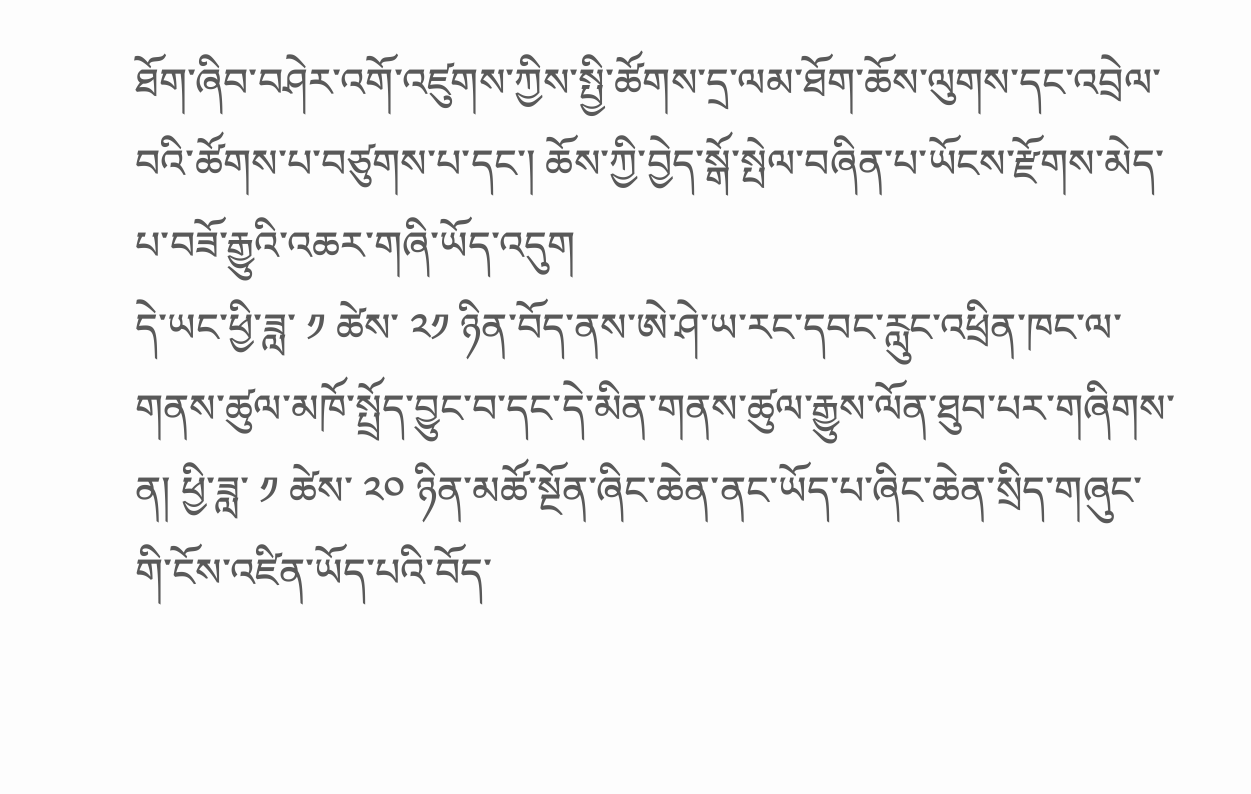ཐོག་ཞིབ་བཤེར་འགོ་འཛུགས་ཀྱིས་སྤྱི་ཚོགས་དྲ་ལམ་ཐོག་ཆོས་ལུགས་དང་འབྲེལ་བའི་ཚོགས་པ་བཙུགས་པ་དང་། ཆོས་ཀྱི་བྱེད་སྒོ་སྤེལ་བཞིན་པ་ཡོངས་རྫོགས་མེད་པ་བཟོ་རྒྱུའི་འཆར་གཞི་ཡོད་འདུག
དེ་ཡང་ཕྱི་ཟླ་ ༡ ཚེས་ ༢༡ ཉིན་བོད་ནས་ཨེ་ཤེ་ཡ་རང་དབང་རླུང་འཕྲིན་ཁང་ལ་གནས་ཚུལ་མཁོ་སྤྲོད་བྱུང་བ་དང་དེ་མིན་གནས་ཚུལ་རྒྱུས་ལོན་ཐུབ་པར་གཞིགས་ན། ཕྱི་ཟླ་ ༡ ཚེས་ ༢༠ ཉིན་མཚོ་སྔོན་ཞིང་ཆེན་ནང་ཡོད་པ་ཞིང་ཆེན་སྲིད་གཞུང་གི་ངོས་འཛིན་ཡོད་པའི་བོད་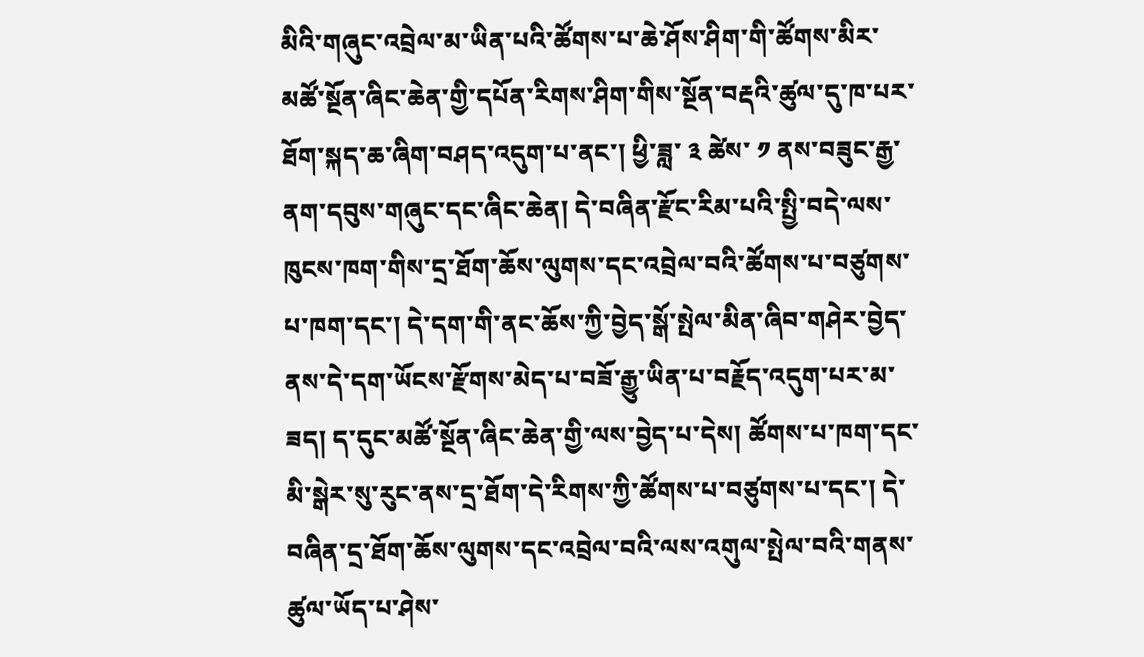མིའི་གཞུང་འབྲེལ་མ་ཡིན་པའི་ཚོགས་པ་ཆེ་ཤོས་ཤིག་གི་ཚོགས་མིར་མཚོ་སྔོན་ཞིང་ཆེན་གྱི་དཔོན་རིགས་ཤིག་གིས་སྔོན་བརྡའི་ཚུལ་དུ་ཁ་པར་ཐོག་སྐད་ཆ་ཞིག་བཤད་འདུག་པ་ནང་། ཕྱི་ཟླ་ ༣ ཚེས་ ༡ ནས་བཟུང་རྒྱ་ནག་དབུས་གཞུང་དང་ཞིང་ཆེན། དེ་བཞིན་རྫོང་རིམ་པའི་སྤྱི་བདེ་ལས་ཁུངས་ཁག་གིས་དྲ་ཐོག་ཆོས་ལུགས་དང་འབྲེལ་བའི་ཚོགས་པ་བཙུགས་པ་ཁག་དང་། དེ་དག་གི་ནང་ཆོས་ཀྱི་བྱེད་སྒོ་སྤེལ་མིན་ཞིབ་གཤེར་བྱེད་ནས་དེ་དག་ཡོངས་རྫོགས་མེད་པ་བཟོ་རྒྱུ་ཡིན་པ་བརྗོད་འདུག་པར་མ་ཟད། ད་དུང་མཚོ་སྔོན་ཞིང་ཆེན་གྱི་ལས་བྱེད་པ་དེས། ཚོགས་པ་ཁག་དང་མི་སྒེར་སུ་རུང་ནས་དྲ་ཐོག་དེ་རིགས་ཀྱི་ཚོགས་པ་བཙུགས་པ་དང་། དེ་བཞིན་དྲ་ཐོག་ཆོས་ལུགས་དང་འབྲེལ་བའི་ལས་འགུལ་སྤེལ་བའི་གནས་ཚུལ་ཡོད་པ་ཤེས་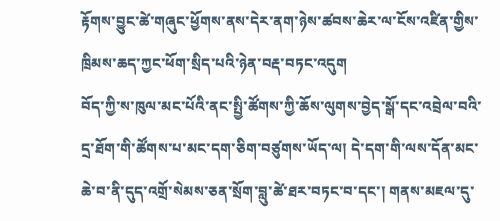རྟོགས་བྱུང་ཚེ་གཞུང་ཕྱོགས་ནས་དེར་ནག་ཉེས་ཚབས་ཆེར་ལ་ངོས་འཛིན་གྱིས་ཁྲིམས་ཆད་ཀྱང་ཕོག་སྲིད་པའི་ཉེན་བརྡ་བཏང་འདུག
བོད་ཀྱི་ས་ཁུལ་མང་པོའི་ནང་སྤྱི་ཚོགས་ཀྱི་ཆོས་ལུགས་བྱེད་སྒོ་དང་འབྲེལ་བའི་དྲ་ཐོག་གི་ཚོགས་པ་མང་དག་ཅིག་བཙུགས་ཡོད་ལ། དེ་དག་གི་ལས་དོན་མང་ཆེ་བ་ནི་དུད་འགྲོ་སེམས་ཅན་སྲོག་བླུ་ཚེ་ཐར་བཏང་བ་དང་། གནས་མཇལ་དུ་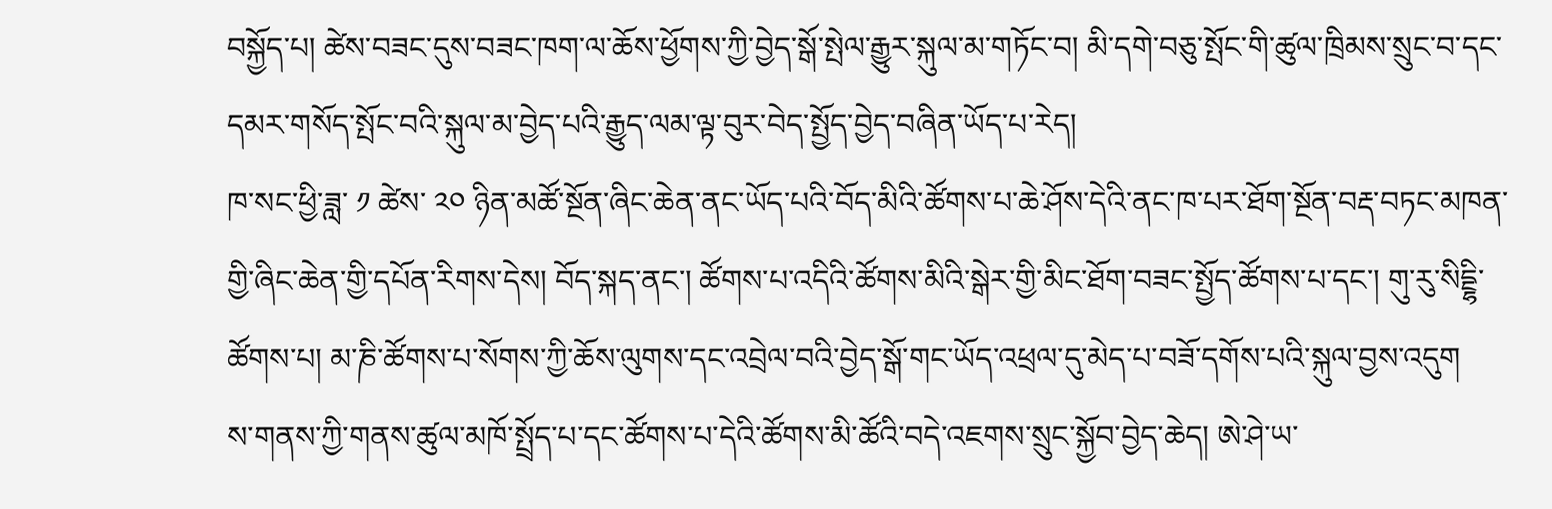བསྐྱོད་པ། ཚེས་བཟང་དུས་བཟང་ཁག་ལ་ཆོས་ཕྱོགས་ཀྱི་བྱེད་སྒོ་སྤེལ་རྒྱུར་སྐུལ་མ་གཏོང་བ། མི་དགེ་བཅུ་སྤོང་གི་ཚུལ་ཁྲིམས་སྲུང་བ་དང་དམར་གསོད་སྤོང་བའི་སྐུལ་མ་བྱེད་པའི་རྒྱུད་ལམ་ལྟ་བུར་བེད་སྤྱོད་བྱེད་བཞིན་ཡོད་པ་རེད།
ཁ་སང་ཕྱི་ཟླ་ ༡ ཚེས་ ༢༠ ཉིན་མཚོ་སྔོན་ཞིང་ཆེན་ནང་ཡོད་པའི་བོད་མིའི་ཚོགས་པ་ཆེ་ཤོས་དེའི་ནང་ཁ་པར་ཐོག་སྔོན་བརྡ་བཏང་མཁན་གྱི་ཞིང་ཆེན་གྱི་དཔོན་རིགས་དེས། བོད་སྐད་ནང་། ཚོགས་པ་འདིའི་ཚོགས་མིའི་སྒེར་གྱི་མིང་ཐོག་བཟང་སྤྱོད་ཚོགས་པ་དང་། གུ་རུ་སིདྔྷི་ཚོགས་པ། མ་ཎི་ཚོགས་པ་སོགས་ཀྱི་ཆོས་ལུགས་དང་འབྲེལ་བའི་བྱེད་སྒོ་གང་ཡོད་འཕྲལ་དུ་མེད་པ་བཟོ་དགོས་པའི་སྐུལ་བྱས་འདུག
ས་གནས་ཀྱི་གནས་ཚུལ་མཁོ་སྤྲོད་པ་དང་ཚོགས་པ་དེའི་ཚོགས་མི་ཚོའི་བདེ་འཇགས་སྲུང་སྐྱོབ་བྱེད་ཆེད། ཨེ་ཤེ་ཡ་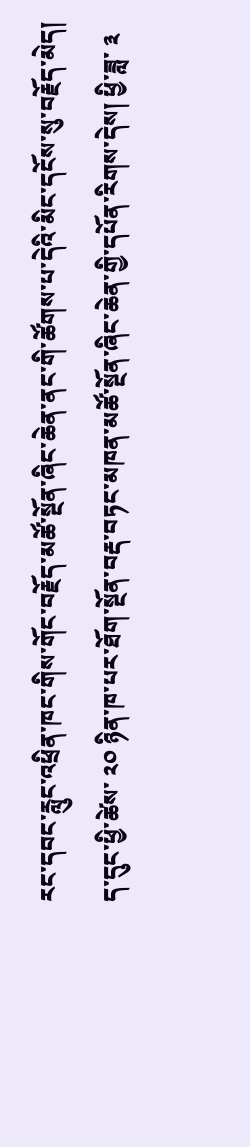རང་དབང་རླུང་འཕྲིན་ཁང་གིས་གོང་བརྗོད་མཚོ་སྔོན་ཞིང་ཆེན་ནང་གི་ཚོགས་པ་དེའི་མིང་དངོས་སུ་བརྗོད་མེད།
ད་དུང་ཕྱི་ཚེས་ ༢༠ ཉིན་ཁ་པར་ཐོག་སྔོན་བརྡ་བཏང་མཁན་མཚོ་སྔོན་ཞིང་ཆེན་གྱི་དཔོན་རིགས་དེས། ཕྱི་ཟླ་ ༣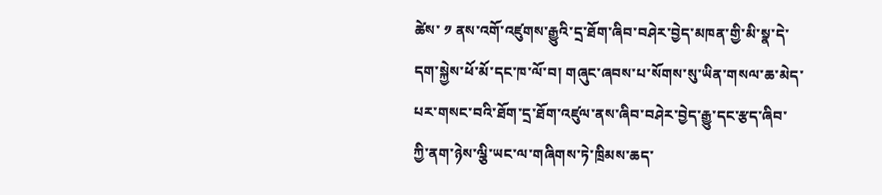ཚེས་ ༡ ནས་འགོ་འཛུགས་རྒྱུའི་དྲ་ཐོག་ཞིབ་བཤེར་བྱེད་མཁན་གྱི་མི་སྣ་དེ་དག་སྐྱེས་ཕོ་མོ་དང་ཁ་ལོ་བ། གཞུང་ཞབས་པ་སོགས་སུ་ཡིན་གསལ་ཆ་མེད་པར་གསང་བའི་ཐོག་དྲ་ཐོག་འཛུལ་ནས་ཞིབ་བཤེར་བྱེད་རྒྱུ་དང་རྩད་ཞིབ་ཀྱི་ནག་ཉེས་ལྕི་ཡང་ལ་གཞིགས་ཏེ་ཁྲིམས་ཆད་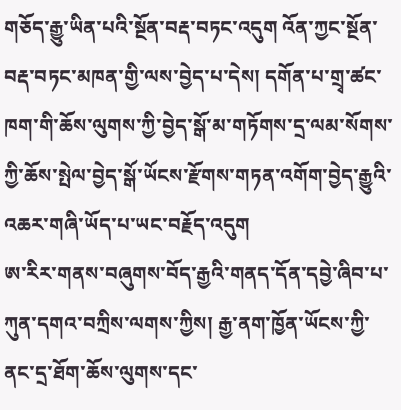གཅོད་རྒྱུ་ཡིན་པའི་སྔོན་བརྡ་བཏང་འདུག འོན་ཀྱང་སྔོན་བརྡ་བཏང་མཁན་གྱི་ལས་བྱེད་པ་དེས། དགོན་པ་གྲྭ་ཚང་ཁག་གི་ཆོས་ལུགས་ཀྱི་བྱེད་སྒོ་མ་གཏོགས་དྲ་ལམ་སོགས་ཀྱི་ཆོས་སྤེལ་བྱེད་སྒོ་ཡོངས་རྫོགས་གཏན་འགོག་བྱེད་རྒྱུའི་འཆར་གཞི་ཡོད་པ་ཡང་བརྗོད་འདུག
ཨ་རིར་གནས་བཞུགས་བོད་རྒྱའི་གནད་དོན་དབྱེ་ཞིབ་པ་ཀུན་དགའ་བཀྲིས་ལགས་ཀྱིས། རྒྱ་ནག་ཁྱོན་ཡོངས་ཀྱི་ནང་དྲ་ཐོག་ཆོས་ལུགས་དང་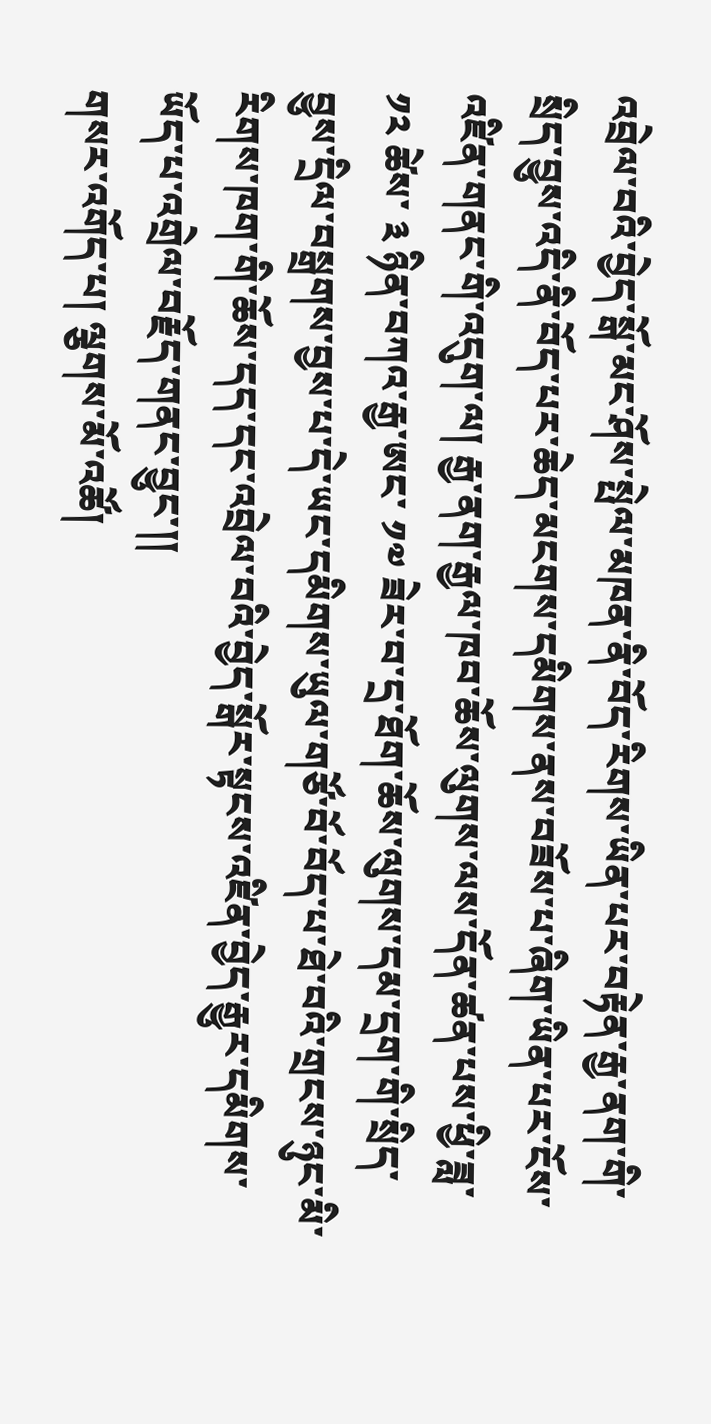འབྲེལ་བའི་བྱེད་སྒོ་མང་ཤོས་སྤེལ་མཁན་ནི་བོད་རིགས་ཡིན་པར་བརྟེན་རྒྱ་ནག་གི་སྲིད་བྱུས་འདི་ནི་བོད་པར་ཆེད་མངགས་དམིགས་ནས་བཟོས་པ་ཞིག་ཡིན་པར་ངོས་འཛིན་གནང་གི་འདུག་ལ། རྒྱ་ནག་རྒྱལ་ཁབ་ཆོས་ལུགས་ལས་དོན་ཚན་པས་ཕྱི་ཟླ་ ༡༢ ཚེས་ ༣ ཉིན་བཀའ་རྒྱ་ཨང་ ༡༧ ཟེར་བ་དྲ་ཐོག་ཆོས་ལུགས་དམ་དྲག་གི་སྲིད་བྱུས་དྲིལ་བསྒྲགས་བྱས་པ་དེ་ཡང་དམིགས་ཡུལ་གཙོ་བོ་བོད་པ་ཐེ་བའི་གྲངས་ཉུང་མི་རིགས་ཁག་གི་ཆོས་དད་དང་འབྲེལ་བའི་བྱེད་སྒོར་སྟངས་འཛིན་བྱེད་རྒྱུར་དམིགས་ཡོད་པ་འགྲེལ་བརྗོད་གནང་བྱུང་།།
གསར་འགོད་པ། ལྕགས་མོ་འཚོ།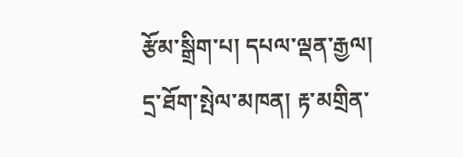རྩོམ་སྒྲིག་པ། དཔལ་ལྡན་རྒྱལ།
དྲ་ཐོག་སྤེལ་མཁན། རྟ་མགྲིན་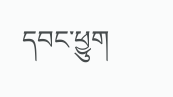དབང་ཕྱུག